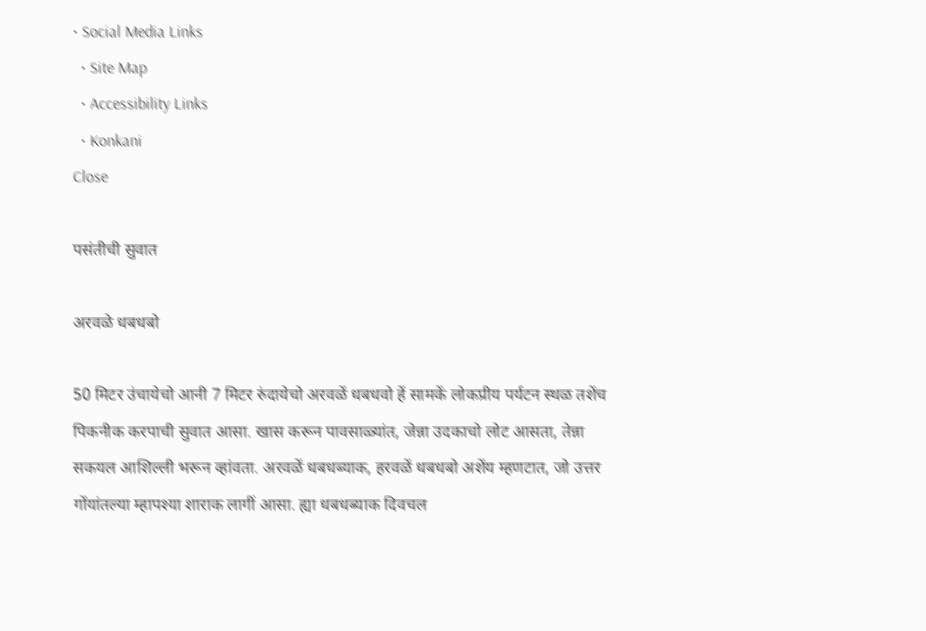• Social Media Links
  • Site Map
  • Accessibility Links
  • Konkani
Close

पसंतीची सुवात

अरवळे धबधबो

50 मिटर उंचायेचो आनी 7 मिटर रुंदायेचो अरवळें धबधवो हें सामकें लोकप्रीय पर्यटन स्थळ तशेंच पिकनीक करपाची सुवात आसा. खास करून पावसाळ्यांत, जेन्ना उदकाचो लोट आसता, तेन्ना सकयल आशिल्ली भरून व्हांवता. अरवळें धबधब्याक, हरवळें धबधबो अशेंय म्हणटात, जो उत्तर गोंयांतल्या म्हापश्या शाराक लागीं आसा. ह्या धबधब्याक दिवचल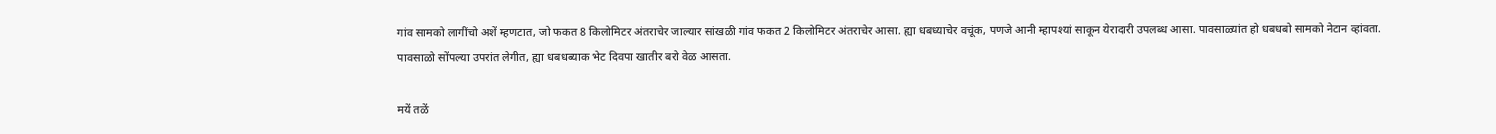गांव सामको लागींचो अशें म्हणटात, जो फकत 8 किलोमिटर अंतराचेर जाल्यार सांखळी गांव फकत 2 किलोमिटर अंतराचेर आसा. ह्या धबध्याचेर वचूंक, पणजे आनी म्हापश्यां साकून येरादारी उपलब्ध आसा. पावसाळ्यांत हो धबधबो सामको नेटान व्हांवता. पावसाळो सोंपल्या उपरांत लेगीत, ह्या धबधब्याक भेट दिवपा खातीर बरो वेळ आसता.

मयें तळें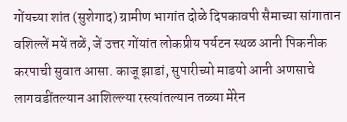गोंयच्या शांत (सुशेगाद) ग्रामीण भागांत दोळे दिपकावपी सैमाच्या सांगातान वशिल्लें मयें तळें, जें उत्तर गोंयांत लोकप्रीय पर्यटन स्थळ आनी पिकनीक करपाची सुवात आसा. काजू झाडां, सुपारीच्यो माडयो आनी अणसाचे लागवडींतल्यान आशिल्ल्या रस्त्यांतल्यान तळ्या मेरेन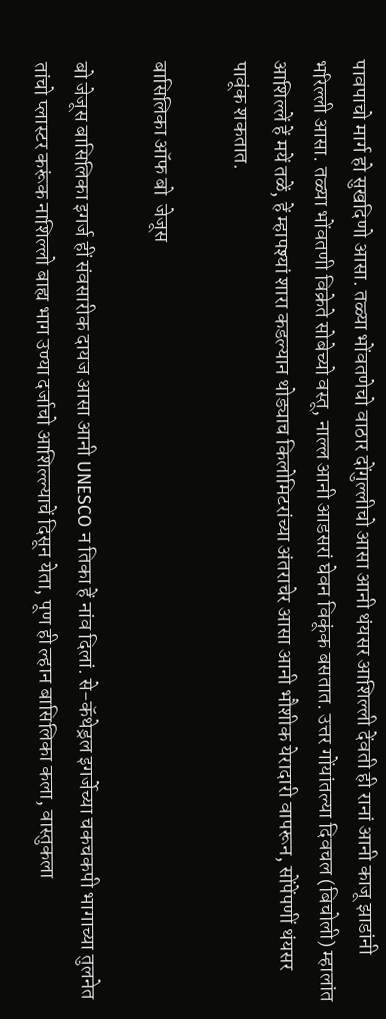पावपाचो मार्ग हो सुखदिणो आसा. तळ्या भोंवतणेचो वाठार दोंगुल्लीचो आसा आनी थंयसर आशिल्ली देंवती ही रानां आनी काजू झाडांनी भरिल्ली आसा. तळ्या भोंवतणी विक्रेते सोबेच्यो वस्तू, नाल्ल आनी आडसरां घेवन विकूंक बसतात. उत्तर गोंयांतल्या दिवचल (बिचोली) म्हालांत आशिल्लें हें मयें तळें, हें म्हापश्यां शारा कडल्यान थोड्याच किलोमिटरांच्या अंतराचेर आसा आनी भौशीक येरादारी वापरून, सोंपेंपणीं थंयसर पावूंक शकतात.

बासिलिका ऑफ बो  जेजूस

बो जेजूस बासिलिका इगर्ज हीं संवसारीक दायज आसा आनी UNESCO न तिका हें नांव दिलां. से-कॅथेड्रल इगर्जेच्या चकचकपी भागाच्या तुलनेत तांचो प्लास्टर करूंक नाशिल्लो बाह्य भाग उण्या दर्जाचो आशिल्ल्याचें दिसून येता, पूण ही ल्हान बासिलिका कला, वास्तुकला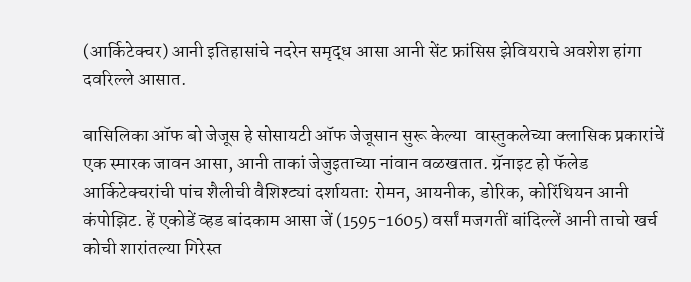(आर्किटेक्चर) आनी इतिहासांचे नदरेन समृद्ध आसा आनी सेंट फ्रांसिस झेवियराचे अवशेश हांगा दवरिल्ले आसात.

बासिलिका ऑफ बो जेजूस हे सोसायटी ऑफ जेजूसान सुरू केल्या  वास्तुकलेच्या क्लासिक प्रकारांचें एक स्मारक जावन आसा, आनी ताकां जेजुइताच्या नांवान वळखतात. ग्रॅनाइट हो फॅलेड आर्किटेक्चरांची पांच शैलीची वैशिश्ट्यां दर्शायता: रोमन, आयनीक, डोरिक, कोरिंथियन आनी कंपोझिट. हें एकोडें व्हड बांदकाम आसा जें (1595-1605) वर्सां मजगतीं बांदिल्लें आनी ताचो खर्च कोची शारांतल्या गिरेस्त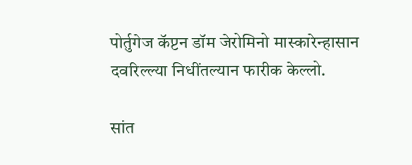पोर्तुगेज कॅप्टन डॉम जेरोमिनो मास्कारेन्हासान दवरिल्ल्या निधींतल्यान फारीक केल्लो.

सांत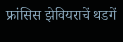फ्रांसिस झेवियराचें थडगें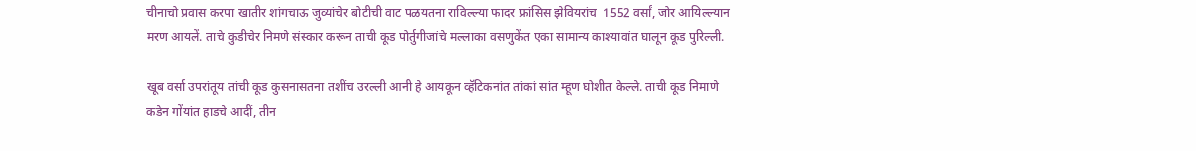चीनाचो प्रवास करपा खातीर शांगचाऊ जुव्यांचेर बोटीची वाट पळयतना राविल्ल्या फादर फ्रांसिस झेवियरांच  1552 वर्सां, जोर आयिल्ल्यान मरण आयलें. ताचे कुडीचेर निमणे संस्कार करून ताची कूड पोर्तुगीजांचे मल्लाका वसणुकेंत एका सामान्य काश्यावांत घालून कूड पुरिल्ली.

खूब वर्सा उपरांतूय तांची कूड कुसनासतना तशींच उरल्ली आनी हे आयकून व्हॅटिकनांत तांकां सांत म्हूण घोशीत केल्ले. ताची कूड निमाणे कडेन गोंयांत हाडचे आदीं, तीन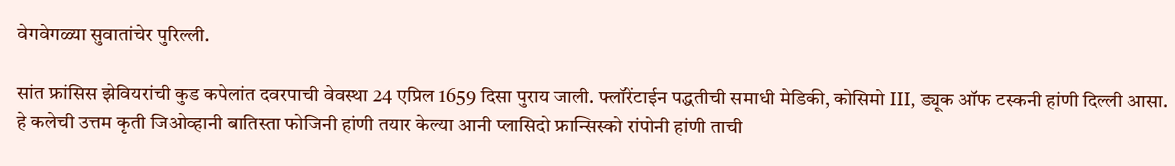वेगवेगळ्या सुवातांचेर पुरिल्ली.

सांत फ्रांसिस झेवियरांची कुड कपेलांत दवरपाची वेवस्था 24 एप्रिल 1659 दिसा पुराय जाली. फ्लॉरेंटाईन पद्धतीची समाधी मेडिकी, कोसिमो III, ड्यूक ऑफ टस्कनी हांणी दिल्ली आसा. हे कलेची उत्तम कृती जिओव्हानी बातिस्ता फोजिनी हांणी तयार केल्या आनी प्लासिदो फ्रान्सिस्को रांपोनी हांणी ताची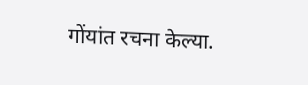गोंयांत रचना केल्या.